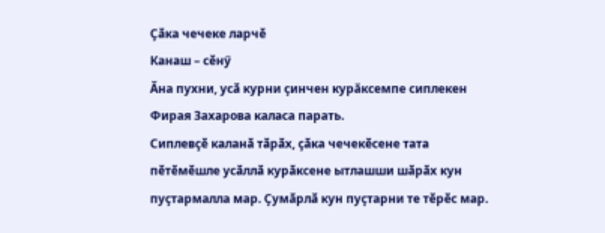Ҫӑка чечеке ларчӗ
Канаш – сӗнӳ
Ӑна пухни, усӑ курни ҫинчен курăксемпе сиплекен Фирая Захарова каласа парать.
Сиплевçӗ каланӑ тӑрӑх, ҫӑка чечекӗсене тата пӗтӗмӗшле усӑллӑ курӑксене ытлашши шӑрӑх кун пуҫтармалла мар. Ҫумӑрлӑ кун пуҫтарни те тӗрӗс мар.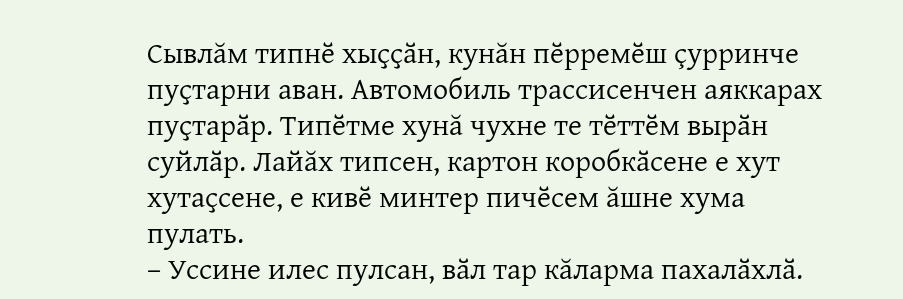Сывлăм типнӗ хыҫҫӑн, кунăн пӗрремӗш çурринче пуҫтарни аван. Автомобиль трассисенчен аяккарах пуҫтарӑр. Типӗтме хунă чухне те тӗттӗм вырӑн суйлӑр. Лайăх типсен, картон коробкӑсене е хут хутаҫсене, е кивӗ минтер пичӗсем ăшне хума пулать.
– Уссине илес пулсан, вӑл тар кăларма пахалӑхлӑ.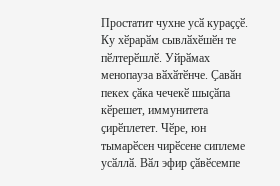Простатит чухне усӑ кураҫҫӗ. Ку хӗрарӑм сывлӑхӗшӗн те пӗлтерӗшлӗ. Уйрӑмах менопауза вӑхӑтӗнче. Ҫавӑн пекех ҫӑка чечекӗ шыҫӑпа кӗрешет, иммунитета ҫирӗплетет. Чӗре, юн тымарӗсен чирӗсене сиплеме усӑллӑ. Вӑл эфир ҫӑвӗсемпе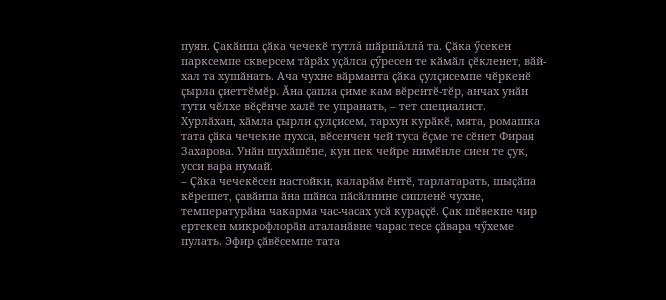пуян. Ҫакӑнпа ҫӑка чечекӗ тутлă шӑршăллă та. Ҫӑка ӳсекен парксемпе скверсем тӑрӑх уҫӑлса ҫӳресен те кӑмӑл ҫӗкленет, вӑй-хал та хушӑнать. Ача чухне вӑрманта ҫӑка ҫулҫисемпе чӗркенӗ ҫырла ҫиеттӗмӗр. Ӑна ҫапла ҫиме кам вӗрентӗ-тӗр, анчах унӑн тути чӗлхе вӗҫӗнче халӗ те упранать, – тет специалист.
Хурлӑхан, хӑмла ҫырли ҫулҫисем, тархун курӑкӗ, мята, ромашка тата ҫӑка чечекне пухса, вӗсенчен чей туса ӗçме те сӗнет Фирая Захарова. Унӑн шухӑшӗпе, кун пек чейре нимӗнле сиен те ҫук, усси вара нумай.
– Ҫӑка чечекӗсен настойки, каларӑм ӗнтӗ, тарлатарать, шыҫӑпа кӗрешет, ҫавӑнпа ӑна шӑнса пӑсӑлнине сипленӗ чухне, температурӑна чакарма час-часах усӑ кураҫҫӗ. Ҫак шӗвекпе чир ертекен микрофлорӑн аталанӑвне чарас тесе ҫӑвара чӳхеме пулать. Эфир ҫӑвӗсемпе тата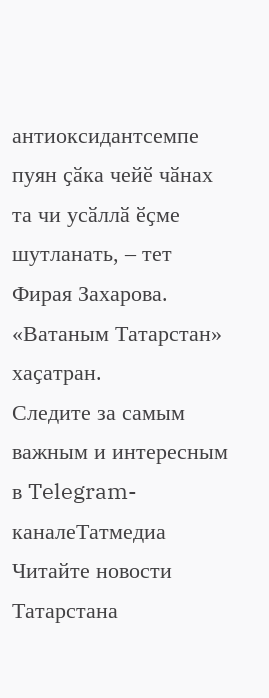антиоксидантсемпе пуян ҫӑка чейӗ чӑнах та чи усӑллӑ ӗҫме шутланать, – тет Фирая Захарова.
«Ватаным Татарстан» хаҫатран.
Следите за самым важным и интересным в Telegram-каналеТатмедиа
Читайте новости Татарстана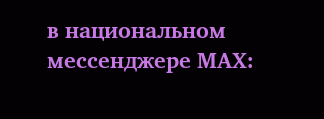в национальном мессенджере MАХ: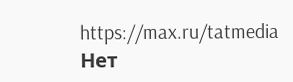https://max.ru/tatmedia
Нет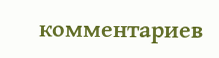комментариев